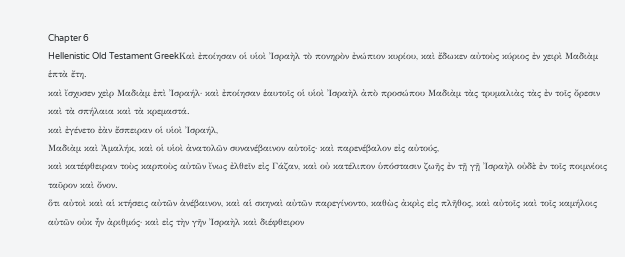Chapter 6
Hellenistic Old Testament GreekΚαὶ ἐποίησαν οἱ υἱοὶ Ἰσραὴλ τὸ πονηρὸν ἐνώπιον κυρίου, καὶ ἔδωκεν αὐτοὺς κύριος ἐν χειρὶ Μαδιὰμ ἑπτὰ ἔτη.
καὶ ἴσχυσεν χεὶρ Μαδιὰμ ἐπὶ Ἰσραήλ· καὶ ἐποίησαν ἑαυτοῖς οἱ υἱοὶ Ἰσραὴλ ἀπὸ προσώπου Μαδιὰμ τὰς τρυμαλιὰς τὰς ἐν τοῖς ὄρεσιν καὶ τὰ σπήλαια καὶ τὰ κρεμαστά.
καὶ ἐγένετο ἐὰν ἔσπειραν οἱ υἱοὶ Ἰσραήλ,
Μαδιὰμ καὶ Ἀμαλήκ, καὶ οἱ υἱοὶ ἀνατολῶν συνανέβαινον αὐτοῖς· καὶ παρενέβαλον εἰς αὐτούς,
καὶ κατέφθειραν τοὺς καρποὺς αὐτῶν ἴνως ἐλθεῖν εἰς Γάζαν, καὶ οὐ κατέλιπον ὑπόστασιν ζωῆς ἐν τῇ γῇ Ἰσραὴλ οὐδὲ ἐν τοῖς ποιμνίοις ταῦρον καὶ ὄνον.
ὅτι αὐτοὶ καὶ αἱ κτήσεις αὐτῶν ἀνέβαινον, καὶ αἱ σκηναὶ αὐτῶν παρεγίνοντο, καθὼς ἀκρὶς εἰς πλῆθος, καὶ αὐτοῖς καὶ τοῖς καμήλοις αὐτῶν οὐκ ἦν ἀριθμός· καὶ εἰς τὴν γῆν Ἰσραὴλ καὶ διέφθειρον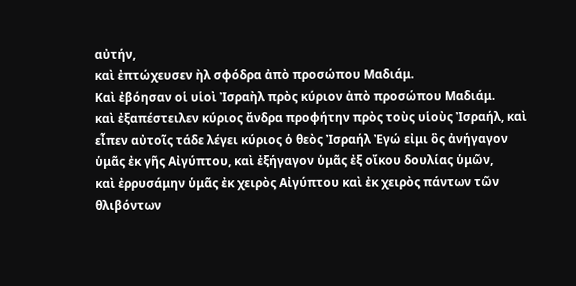αὐτήν,
καὶ ἐπτώχευσεν ὴλ σφόδρα ἀπὸ προσώπου Μαδιάμ.
Καὶ ἐβόησαν οἱ υἱοὶ Ἰσραὴλ πρὸς κύριον ἀπὸ προσώπου Μαδιάμ.
καὶ ἐξαπέστειλεν κύριος ἄνδρα προφήτην πρὸς τοὺς υἱοὺς Ἰσραήλ, καὶ εἶπεν αὐτοῖς τάδε λέγει κύριος ὁ θεὸς Ἰσραήλ Ἐγώ εἰμι ὃς ἀνήγαγον ὑμᾶς ἐκ γῆς Αἰγύπτου, καὶ ἐξήγαγον ὑμᾶς ἐξ οἴκου δουλίας ὑμῶν,
καὶ ἐρρυσάμην ὑμᾶς ἐκ χειρὸς Αἰγύπτου καὶ ἐκ χειρὸς πάντων τῶν θλιβόντων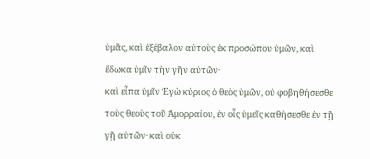ὑμᾶς, καὶ ἐξέβαλον αὐτοὺς ἐκ προσώπου ὑμῶν, καὶ ἔδωκα ὑμῖν τὴν γῆν αὐτῶν·
καὶ εἶπα ὑμῖν Ἐγὼ κύριος ὁ θεὸς ὑμῶν, οὐ φοβηθήσεσθε τοὺς θεοὺς τοῦ Ἀμορραίου, ἐν οἷς ὑμεῖς καθήσεσθε ἐν τῇ γῇ αὐτῶν· καὶ οὐκ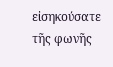εἰσηκούσατε τῆς φωνῆς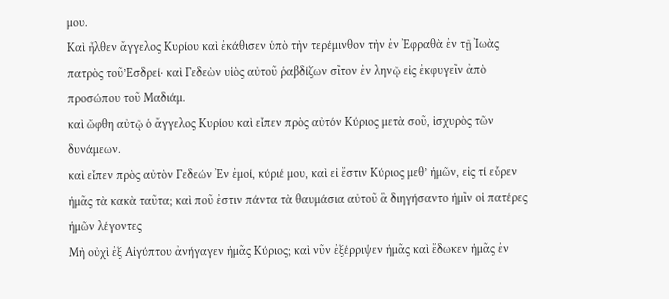μου.
Καὶ ἦλθεν ἄγγελος Κυρίου καὶ ἐκάθισεν ὑπὸ τὴν τερέμινθον τὴν ἐν Ἐφραθὰ ἐν τῇ Ἰωὰς πατρὸς τοῦ’Eσδρεί· καὶ Γεδεὼν υἱὸς αὐτοῦ ῥαβδίζων σῖτον ἐν ληνῷ εἰς ἐκφυγεῖν ἀπὸ προσώπου τοῦ Μαδιάμ.
καὶ ὤφθη αὐτῷ ὁ ἄγγελος Κυρίου καὶ εἶπεν πρὸς αὐτόν Κύριος μετὰ σοῦ, ἰσχυρὸς τῶν δυνάμεων.
καὶ εἶπεν πρὸς αὐτὸν Γεδεών Ἐν ἐμοί, κύριέ μου, καὶ εἰ ἔστιν Κύριος μεθ’ ἡμῶν, εἰς τί εὗρεν ἡμᾶς τὰ κακὰ ταῦτα; καὶ ποῦ ἐστιν πάντα τὰ θαυμάσια αὐτοῦ ἃ διηγήσαντο ἡμῖν οἱ πατέρες ἡμῶν λέγοντες
Μὴ οὐχὶ ἐξ Αἰγύπτου ἀνήγαγεν ἡμᾶς Κύριος; καὶ νῦν ἐξέρριψεν ἡμᾶς καὶ ἔδωκεν ἡμᾶς ἐν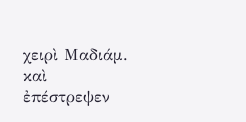χειρὶ Μαδιάμ.
καὶ ἐπέστρεψεν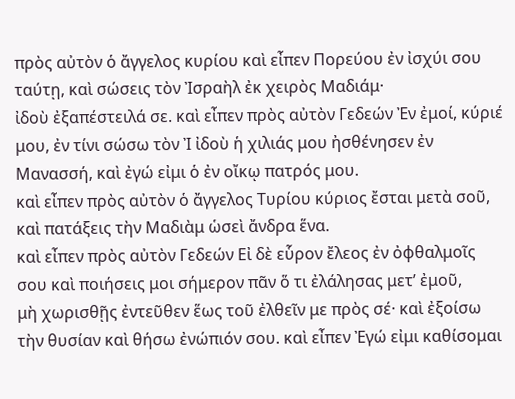πρὸς αὐτὸν ὁ ἄγγελος κυρίου καὶ εἶπεν Πορεύου ἐν ἰσχύι σου ταύτῃ, καὶ σώσεις τὸν Ἰσραὴλ ἐκ χειρὸς Μαδιάμ·
ἰδοὺ ἐξαπέστειλά σε. καὶ εἶπεν πρὸς αὐτὸν Γεδεών Ἐν ἐμοί, κύριέ μου, ἐν τίνι σώσω τὸν Ἰ ἰδοὺ ἡ χιλιάς μου ἠσθένησεν ἐν Μανασσή, καὶ ἐγώ εἰμι ὁ ἐν οἴκῳ πατρός μου.
καὶ εἶπεν πρὸς αὐτὸν ὁ ἄγγελος Τυρίου κύριος ἔσται μετὰ σοῦ, καὶ πατάξεις τὴν Μαδιὰμ ὡσεὶ ἄνδρα ἕνα.
καὶ εἶπεν πρὸς αὐτὸν Γεδεών Εἰ δὲ εὗρον ἔλεος ἐν ὀφθαλμοῖς σου καὶ ποιήσεις μοι σήμερον πᾶν ὅ τι ἐλάλησας μετ’ ἐμοῦ,
μὴ χωρισθῇς ἐντεῦθεν ἕως τοῦ ἐλθεῖν με πρὸς σέ· καὶ ἐξοίσω τὴν θυσίαν καὶ θήσω ἐνώπιόν σου. καὶ εἶπεν Ἐγώ εἰμι καθίσομαι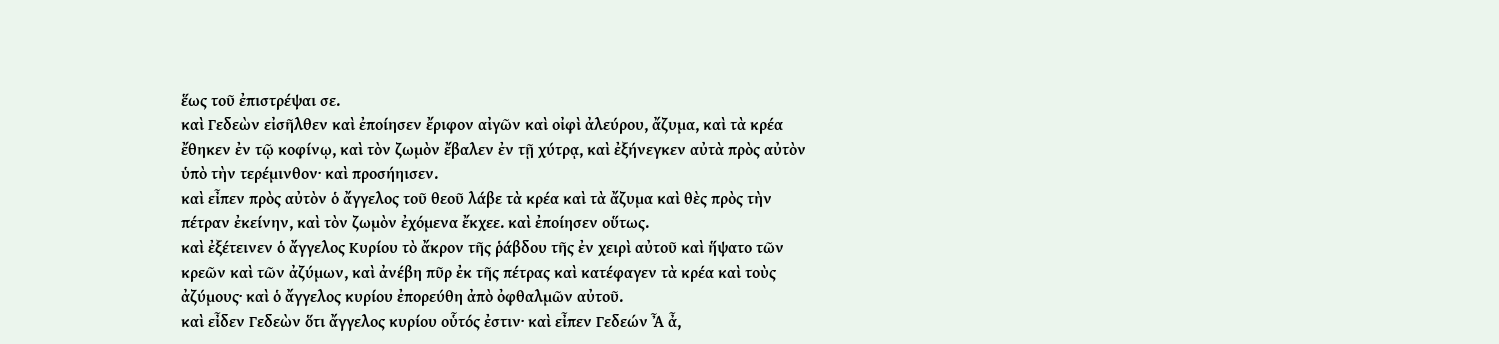ἕως τοῦ ἐπιστρέψαι σε.
καὶ Γεδεὼν εἰσῆλθεν καὶ ἐποίησεν ἔριφον αἰγῶν καὶ οἰφὶ ἀλεύρου, ἄζυμα, καὶ τὰ κρέα ἔθηκεν ἐν τῷ κοφίνῳ, καὶ τὸν ζωμὸν ἔβαλεν ἐν τῇ χύτρᾳ, καὶ ἐξήνεγκεν αὐτὰ πρὸς αὐτὸν ὑπὸ τὴν τερέμινθον· καὶ προσήηισεν.
καὶ εἶπεν πρὸς αὐτὸν ὁ ἄγγελος τοῦ θεοῦ λάβε τὰ κρέα καὶ τὰ ἄζυμα καὶ θὲς πρὸς τὴν πέτραν ἐκείνην, καὶ τὸν ζωμὸν ἐχόμενα ἔκχεε. καὶ ἐποίησεν οὕτως.
καὶ ἐξέτεινεν ὁ ἄγγελος Κυρίου τὸ ἄκρον τῆς ῥάβδου τῆς ἐν χειρὶ αὐτοῦ καὶ ἥψατο τῶν κρεῶν καὶ τῶν ἀζύμων, καὶ ἀνέβη πῦρ ἐκ τῆς πέτρας καὶ κατέφαγεν τὰ κρέα καὶ τοὺς ἀζύμους· καὶ ὁ ἄγγελος κυρίου ἐπορεύθη ἀπὸ ὀφθαλμῶν αὐτοῦ.
καὶ εἶδεν Γεδεὼν ὅτι ἄγγελος κυρίου οὗτός ἐστιν· καὶ εἶπεν Γεδεών Ἆ ἆ,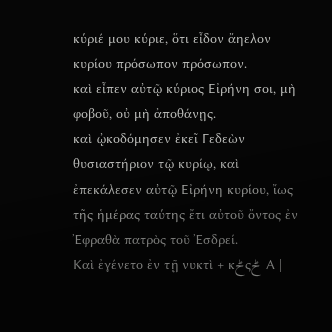κύριέ μου κύριε, ὅτι εἶδον ἄηελον κυρίου πρόσωπον πρόσωπον.
καὶ εἶπεν αὐτῷ κύριος Εἰρήνη σοι, μὴ φοβοῦ, οὐ μὴ ἀποθάνῃς.
καὶ ᾠκοδόμησεν ἐκεῖ Γεδεὼν θυσιαστήριον τῷ κυρίῳ, καὶ ἐπεκάλεσεν αὐτῷ Εἰρήνη κυρίου, ἴως τῆς ἡμέρας ταύτης ἔτι αὐτοῦ ὄντος ἐν Ἐφραθὰ πατρὸς τοῦ Ἐσδρεί.
Καὶ ἐγένετο ἐν τῇ νυκτὶ + κݲςݲ Α |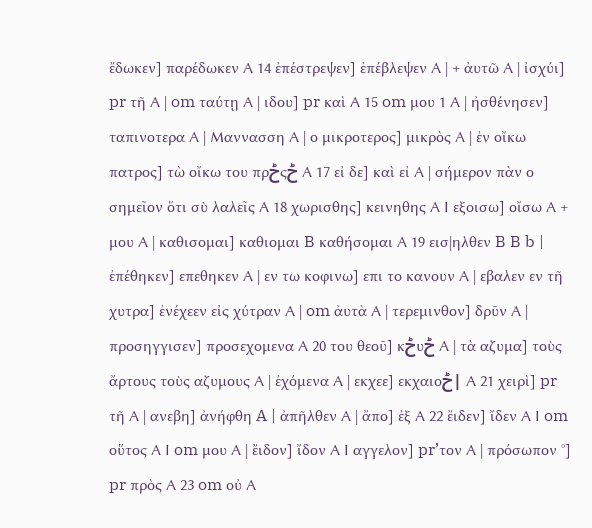ἔδωκεν] παρέδωκεν Α 14 ἐπέστρεψεν] ἐπέβλεψεν Α | + ἀυτῶ Α | ἰσχύι] pr τῆ Α | om ταύτῃ Α | ιδου] pr καὶ Α 15 om μου 1 Α | ἠσθένησεν] ταπινοτερα Α | Μαννασση Α | ο μικροτερος] μικρὸς Α | ἐν οἴκω πατρος] τὼ οἴκω του πρݲςݲ Α 17 εἰ δε] καὶ εἰ Α | σήμερον πὰν ο σημεῖον ὅτι σὺ λαλεῖς Α 18 χωρισθης] κεινηθης Α Ι εξοισω] οἴσω Α + μου Α | καθισομαι] καθιομαι B καθήσομαι Α 19 εισ|ηλθεν B B b | ἐπέθηκεν] επεθηκεν Α | εν τω κοφινω] επι το κανουν Α | εβαλεν εν τῆ χυτρα] ἐνέχεεν εἰς χύτραν Α | om ἀυτὰ Α | τερεμινθον] δρῦν Α | προσηγγισεν] προσεχομενα Α 20 του θεοῦ] κݲυݲ Α | τὰ αζυμα] τοὺς ἄρτους τοὺς αζυμους Α | ἐχόμενα Α | εκχεε] εκχαιοݲ| Α 21 χειρὶ] pr τῆ Α | ανεβη] ἀνήφθη A | ἀπῆλθεν Α | ἄπο] ἐξ Α 22 ἔιδεν] ἴδεν Α Ι om οὕτος Α Ι om μου Α | ἔιδον] ἴδον Α Ι αγγελον] pr’τον Α | πρόσωπον °] pr πρὸς Α 23 om οὐ Α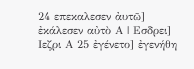24 επεκαλεσεν ἀυτῶ] ἐκάλεσεν αὐτὸ Α | Εσδρει] Ιεζρι Α 25 ἐγένετο] ἐγενήθη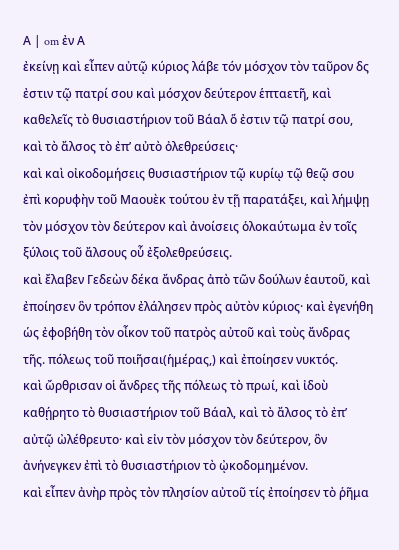Α | om ἐν Α
ἐκείνῃ καὶ εἶπεν αὐτῷ κύριος λάβε τόν μόσχον τὸν ταῦρον δς ἐστιν τῷ πατρί σου καὶ μόσχον δεύτερον ἑπταετῆ, καὶ καθελεῖς τὸ θυσιαστήριον τοῦ Βάαλ ὅ ἐστιν τῷ πατρί σου, καὶ τὸ ἄλσος τὸ ἐπ’ αὐτὸ ὀλεθρεύσεις·
καὶ καὶ οἰκοδομήσεις θυσιαστήριον τῷ κυρίῳ τῷ θεῷ σου ἐπὶ κορυφὴν τοῦ Μαουὲκ τούτου ἐν τῇ παρατάξει, καὶ λήμψῃ τὸν μόσχον τὸν δεύτερον καὶ ἀνοίσεις ὁλοκαύτωμα ἐν τοῖς ξύλοις τοῦ ἄλσους οὗ ἐξολεθρεύσεις.
καὶ ἔλαβεν Γεδεὼν δέκα ἄνδρας ἀπὸ τῶν δούλων ἑαυτοῦ, καὶ ἐποίησεν ὃν τρόπον ἐλάλησεν πρὸς αὐτὸν κύριος· καὶ ἐγενήθη ὡς ἐφοβήθη τὸν οἶκον τοῦ πατρὸς αὐτοῦ καὶ τοὺς ἄνδρας τῆς. πόλεως τοῦ ποιῆσαι(ἡμέρας,) καὶ ἐποίησεν νυκτός.
καὶ ὤρθρισαν οἱ ἄνδρες τῆς πόλεως τὸ πρωί, καὶ ἰδοὺ καθῄρητο τὸ θυσιαστήριον τοῦ Βάαλ, καὶ τὸ ἄλσος τὸ ἐπ’ αὐτῷ ὠλέθρευτο· καὶ εἰν τὸν μόσχον τὸν δεύτερον, ὃν ἀνήνεγκεν ἐπὶ τὸ θυσιαστήριον τὸ ᾠκοδομημένον.
καὶ εἶπεν ἀνὴρ πρὸς τὸν πλησίον αὐτοῦ τίς ἐποίησεν τὸ ῥῆμα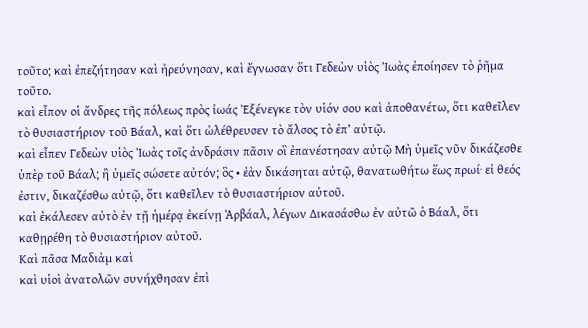τοῦτο; καὶ ἐπεζήτησαν καὶ ἠρεύνησαν, καὶ ἔγνωσαν ὅτι Γεδεὼν υἱὸς Ἰωὰς ἐποίησεν τὸ ῥῆμα τοῦτο.
καὶ εἶπον οἱ ἄνδρες τῆς πόλεως πρὸς ἰωάς Ἐξένεγκε τὸν υἱόν σου καὶ ἀποθανέτω, ὅτι καθεῖλεν τὸ θυσιαστήριον τοῦ Βάαλ, καὶ ὅτι ὠλέθρευσεν τὸ ἄλσος τὸ ἐπ’ αὐτῷ.
καὶ εἶπεν Γεδεὼν υἱὸς Ἰωὰς τοῖς ἀνδράσιν πᾶσιν οἳ ἐπανέστησαν αὐτῷ Μὴ ὑμεῖς νῦν δικάζεσθε ὑπὲρ τοῦ Βάαλ; ἢ ὑμεῖς σώσετε αὐτόν; ὃς • ἐὰν δικάσηται αὐτῷ, θανατωθήτω ἕως πρωί· εἰ θεός ἐστιν, δικαζέσθω αὐτῷ, ὅτι καθεῖλεν τὸ θυσιαστήριον αὐτοῦ.
καὶ ἐκάλεσεν αὐτὸ ἐν τῇ ἡμέρᾳ ἐκείνῃ Ἀρβάαλ, λέγων Δικασάσθω ἐν αὐτῶ ὁ Βάαλ, ὅτι καθῃρέθη τὸ θυσιαστήριον αὐτοῦ.
Καὶ πᾶσα Μαδιὰμ καὶ
καὶ υἱοὶ ἀνατολῶν συνήχθησαν ἐπὶ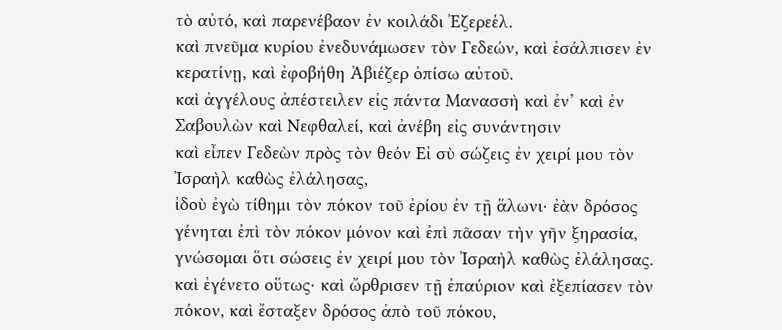τὸ αὐτό, καὶ παρενέβαον ἐν κοιλάδι Ἐζερεἑλ.
καὶ πνεῦμα κυρίου ἐνεδυνάμωσεν τὸν Γεδεών, καὶ ἐσάλπισεν ἐν κερατίνῃ, καὶ ἐφοβήθη Ἀβιέζερ ὀπίσω αὐτοῦ.
καὶ ἀγγέλους ἀπέστειλεν εἰς πάντα Μανασσὴ καὶ ἐν’ καὶ ἐν Σαβουλὼν καὶ Νεφθαλεί, καὶ ἀνέβη εἰς συνάντησιν
καὶ εἶπεν Γεδεὼν πρὸς τὸν θεόν Εἰ σὺ σώζεις ἐν χειρί μου τὸν Ἰσραὴλ καθὼς ἐλάλησας,
ἰδοὺ ἐγὼ τίθημι τὸν πόκον τοῦ ἐρίου ἐν τῇ ἅλωνι· ἐὰν δρόσος γένηται ἐπὶ τὸν πόκον μόνον καὶ ἐπὶ πᾶσαν τὴν γῆν ξηρασία, γνώσομαι ὅτι σώσεις ἐν χειρί μου τὸν Ἰσραὴλ καθὼς ἐλάλησας.
καὶ ἐγένετο οὕτως· καὶ ὤρθρισεν τῇ ἐπαύριον καὶ ἐξεπίασεν τὸν πόκον, καὶ ἔσταξεν δρόσος ἀπὸ τοῦ πόκου,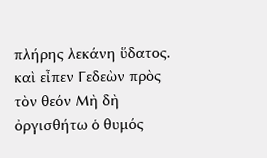πλήρης λεκάνη ὕδατος.
καὶ εἶπεν Γεδεὼν πρὸς τὸν θεόν Μὴ δὴ ὀργισθήτω ὁ θυμός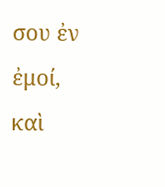σου ἐν ἐμοί, καὶ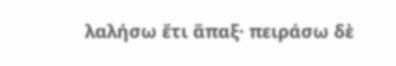λαλήσω ἔτι ἅπαξ· πειράσω δὲ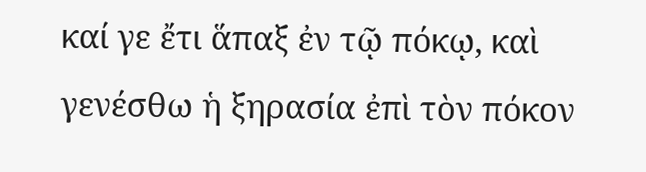καί γε ἔτι ἅπαξ ἐν τῷ πόκῳ, καὶ γενέσθω ἡ ξηρασία ἐπὶ τὸν πόκον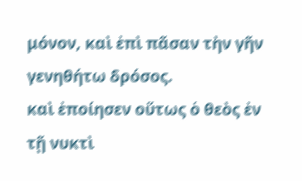μόνον, καὶ ἐπὶ πᾶσαν τὴν γῆν γενηθήτω δρόσος.
καὶ ἐποίησεν οὕτως ὁ θεὸς ἐν τῇ νυκτὶ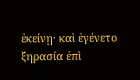ἐκείνῃ· καὶ ἐγένετο ξηρασία ἐπὶ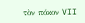τὸν πόκον VII